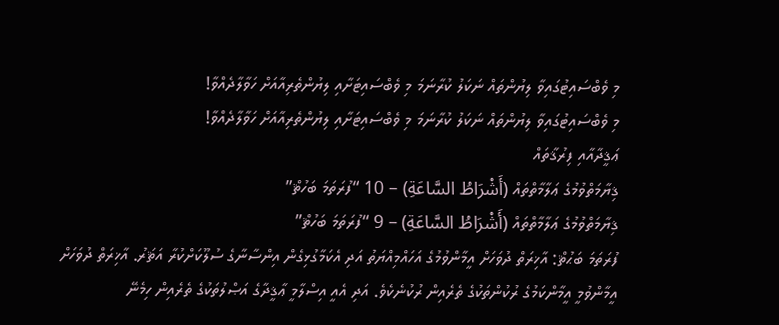މި ވެބްސައިޓުގައިވާ ލިޔުންތައް ނަކަލު ކުރާނަމަ މި ވެބްސައިޓަށާއި ލިޔުންތެރިއާއަށް ހަވާލާދެއްވާ!
މި ވެބްސައިޓުގައިވާ ލިޔުންތައް ނަކަލު ކުރާނަމަ މި ވެބްސައިޓަށާއި ލިޔުންތެރިއާއަށް ހަވާލާދެއްވާ!
ޢަޤީދާއާއި ފިރުޤާތައް
ޤިޔާމަތްވުމުގެ ޢަލާމާތްތައް (أَشْرَاطُ السَّاعَةِ) – 10 “ފުރަތަމަ ބަހުޘް”
ޤިޔާމަތްވުމުގެ ޢަލާމާތްތައް (أَشْرَاطُ السَّاعَةِ) – 9 “ފުރަތަމަ ބަހުޘް”
ފުރަތަމަ ބަޙުޘް: އާޚިރަތް ދުވަހަށް އީމާންވުމުގެ އަހައްމިއްޔަތު އަދި އެކަމާގުޅިގެން އިންސާނާގެ ސުލޫކަށްކުރާ އަޘަރު. އާޚިރަތް ދުވަހަށް އީމާންވުމީ އީމާންކަމުގެ ރުކުންތަކުގެ ތެރެއިން ރުކުނެކެވެ. އަދި އެއީ އިސްލާމީ ޢާޤީދާގެ އަޞްލުތަކުގެ ތެރެއިން ހިމެނޭ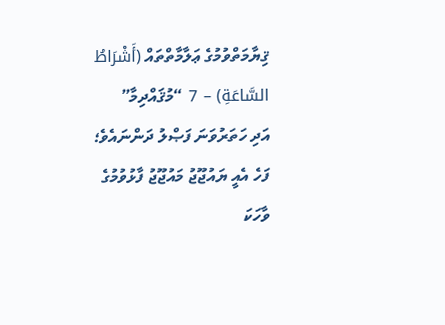ޤިޔާމަތްވުމުގެ ޢަލާމާތްތައް (أَشْرَاطُ السَّاعَةِ) – 7 “މުޤައްދިމާ”
އަދި ހަތަރުވަނަ ފަޞްލު ދަންނައެވެ؛ ފަހެ އެއީ ޔައުޖޫޖު މައުޖޫޖު ފާޅުވުމުގެ ވާހަކަ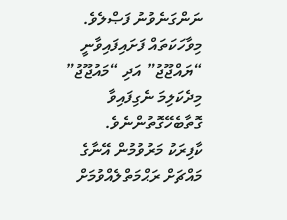ނަންގަނެވުނު ފަޞްލެވެ. މިވާހަކަތައް ފަށައިފައިވާނީ “ޔައްޖޫޖު” އަދި “މައުޖޫޖު” މިދެކަލިމަ ނެގިފައިވާ ގޮތާބެހޭގޮތުންނެވެ.
ކާފިރަކު މަރުވުމުން އޭނާގެ މައްޗަށް ރަޙްމަތްލެއްވުމަށް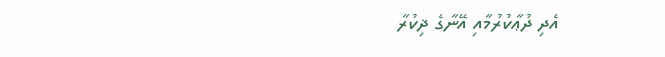އެދި ދުޢާކުރުމާއި އޭނާގެ ޛިކުރާ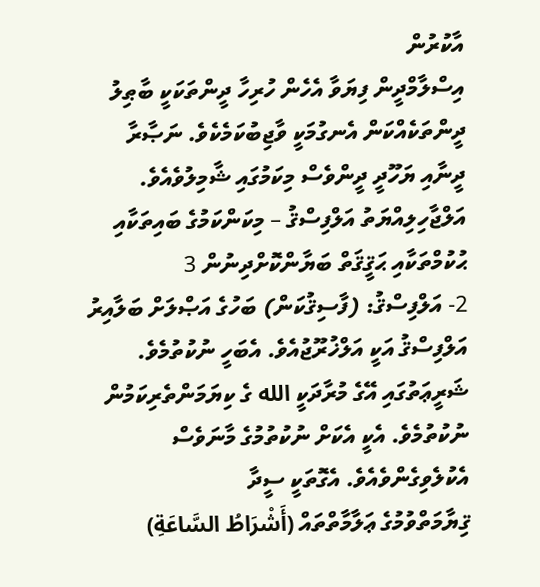އާކުރުން
އިސްލާމްދީން ފިޔަވާ އެހެން ހުރިހާ ދީންތަކަކީ ބާޠިލު ދީންތަކެއްކަން އެނގުމަކީ ވާޖިބުކަމެކެވެ. ނަޞާރާ ދީނާއި ޔަހޫދީ ދީންވެސް މިކަމުގައި ޝާމިލުވެއެވެ.
އަލްޖާހިލިއްޔަތު އަލްފިސްޤު – މިކަންކަމުގެ ބައިތަކާއި ޙުކުމްތަކާއި ޙަޤީޤަތް ބަޔާންކޮށްދިނުން 3
2- އަލްފިސްޤު: (ފާސިޤުކަން) ބަހުގެ އަޞްލަށް ބަލާއިރު އަލްފިސްޤު އަކީ އަލްޚުރޫޖުއެވެ. އެބަހީ ނުކުތުމެވެ. ޝަރީޢަތުގައި އޭގެ މުރާދަކީ الله ގެ ކިޔަމަންތެރިކަމުން ނުކުތުމެވެ. އެކީ އެކަށް ނުކުތުމުގެ މާނަވެސް އެކުލެވިގެންވެއެވެ. އެގޮތަކީ ސީދާ
ޤިޔާމަތްވުމުގެ ޢަލާމާތްތައް (أَشْرَاطُ السَّاعَةِ)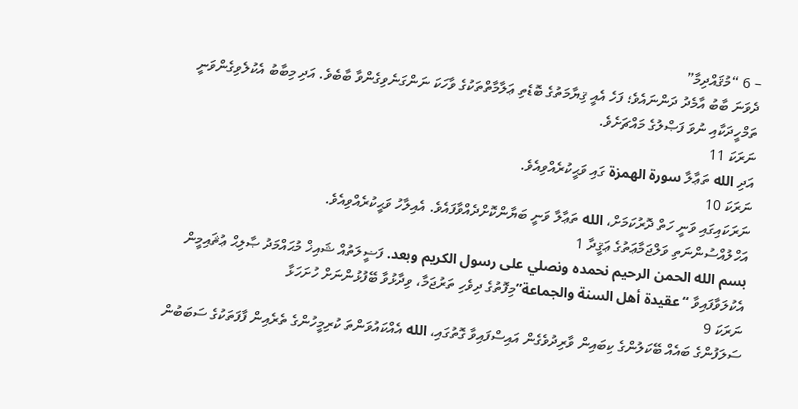– 6 “މުޤައްދިމާ”
ދެވަނަ ބާބު އާމެދު ދަންނައެވެ؛ ފަހެ އެއީ ޤިޔާމަތުގެ ބޮޑެތި ޢަލާމާތްތަކުގެ ވާހަކަ ނަންގަނެވިގެންވާ ބާބެވެ. އަދި މިބާބު އެކުލެވިގެންވަނީ ތަމްހީދަކާއި ނުވަ ފަޞްލުގެ މައްޗަށެވެ.
ނަރަކަ 11
އަދި الله ތަޢާލާ سورة الهمزة ގައި ވަޙީކުރެއްވިއެވެ.
ނަރަކަ 10
ނަރަކައިގައި ވަނީ ހަތް ދޮރުކަމަށް، الله ތަޢާލާ ވަނީ ބަޔާންކޮށްދެއްވާފައެވެ. އެއިލާހު ވަޙީކުރެއްވިއެވެ.
އަހްލުއްސުންނަތި ވަލްޖަމާޢަތުގެ ޢަޤީދާ 1
بسم الله الحمن الرحيم نحمده ونصلي على رسول الكريم وبعد. ފަޟީލަތުއް ޝައިޚް މުޙައްމަދު ޞާލިޙް ޢުޘައިމީން އެކުލަވާފައިވާ “عقيدة أهل السنة والجماعة”މިފޮތުގެ ދިވެހި ތަރުޖަމާ، ވިދާޅުވާ ބޭފުޅުންނަށް ހުށަހަޅާ
ނަރަކަ 9
ސަލަފުންގެ ބައެއް ބޭކަލުންގެ ކިބައިން ވާރިދުވެގެން އައިސްފައިވާ ގޮތުގައި، الله އެއްކައުވަންތަ ކުރިމީހުންގެ ތެރެއިން ފާފަތަކުގެ ސަބަބުން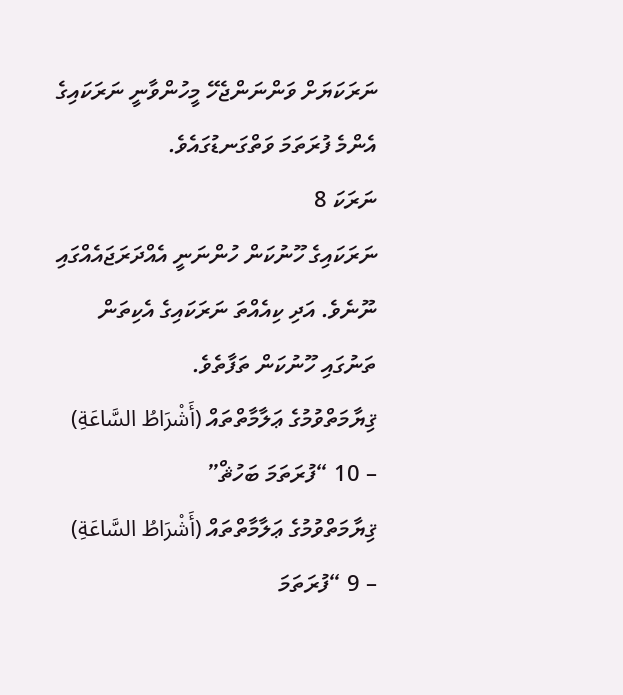ނަރަކަޔަށް ވަންނަންޖެހޭ މީހުންވާނީ ނަރަކައިގެ އެންމެ ފުރަތަމަ ވަތްގަނޑުގައެވެ.
ނަރަކަ 8
ނަރަކައިގެ ހޫނުކަން ހުންނަނީ އެއްދަރަޖައެއްގައި ނޫނެވެ. އަދި ކިއެއްތަ ނަރަކައިގެ އެކިތަން ތަނުގައި ހޫނުކަން ތަފާތެވެ.
ޤިޔާމަތްވުމުގެ ޢަލާމާތްތައް (أَشْرَاطُ السَّاعَةِ) – 10 “ފުރަތަމަ ބަހުޘް”
ޤިޔާމަތްވުމުގެ ޢަލާމާތްތައް (أَشْرَاطُ السَّاعَةِ) – 9 “ފުރަތަމަ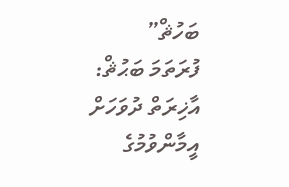ބަހުޘް”
ފުރަތަމަ ބަޙުޘް: އާޚިރަތް ދުވަހަށް އީމާންވުމުގެ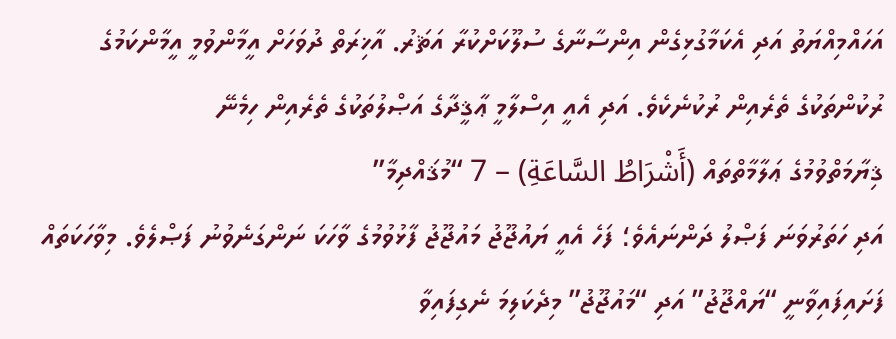އަހައްމިއްޔަތު އަދި އެކަމާގުޅިގެން އިންސާނާގެ ސުލޫކަށްކުރާ އަޘަރު. އާޚިރަތް ދުވަހަށް އީމާންވުމީ އީމާންކަމުގެ ރުކުންތަކުގެ ތެރެއިން ރުކުނެކެވެ. އަދި އެއީ އިސްލާމީ ޢާޤީދާގެ އަޞްލުތަކުގެ ތެރެއިން ހިމެނޭ
ޤިޔާމަތްވުމުގެ ޢަލާމާތްތައް (أَشْرَاطُ السَّاعَةِ) – 7 “މުޤައްދިމާ”
އަދި ހަތަރުވަނަ ފަޞްލު ދަންނައެވެ؛ ފަހެ އެއީ ޔައުޖޫޖު މައުޖޫޖު ފާޅުވުމުގެ ވާހަކަ ނަންގަނެވުނު ފަޞްލެވެ. މިވާހަކަތައް ފަށައިފައިވާނީ “ޔައްޖޫޖު” އަދި “މައުޖޫޖު” މިދެކަލިމަ ނެގިފައިވާ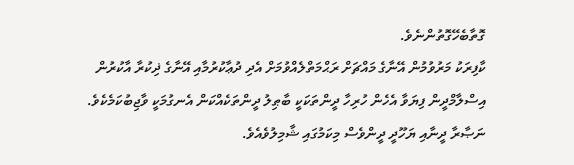ގޮތާބެހޭގޮތުންނެވެ.
ކާފިރަކު މަރުވުމުން އޭނާގެ މައްޗަށް ރަޙްމަތްލެއްވުމަށް އެދި ދުޢާކުރުމާއި އޭނާގެ ޛިކުރާ އާކުރުން
އިސްލާމްދީން ފިޔަވާ އެހެން ހުރިހާ ދީންތަކަކީ ބާޠިލު ދީންތަކެއްކަން އެނގުމަކީ ވާޖިބުކަމެކެވެ. ނަޞާރާ ދީނާއި ޔަހޫދީ ދީންވެސް މިކަމުގައި ޝާމިލުވެއެވެ.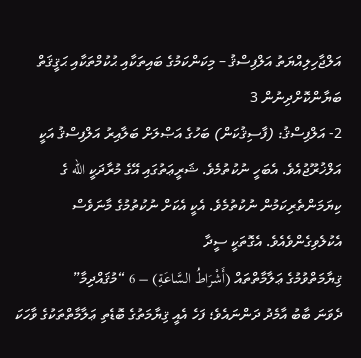އަލްޖާހިލިއްޔަތު އަލްފިސްޤު – މިކަންކަމުގެ ބައިތަކާއި ޙުކުމްތަކާއި ޙަޤީޤަތް ބަޔާންކޮށްދިނުން 3
2- އަލްފިސްޤު: (ފާސިޤުކަން) ބަހުގެ އަޞްލަށް ބަލާއިރު އަލްފިސްޤު އަކީ އަލްޚުރޫޖުއެވެ. އެބަހީ ނުކުތުމެވެ. ޝަރީޢަތުގައި އޭގެ މުރާދަކީ الله ގެ ކިޔަމަންތެރިކަމުން ނުކުތުމެވެ. އެކީ އެކަށް ނުކުތުމުގެ މާނަވެސް އެކުލެވިގެންވެއެވެ. އެގޮތަކީ ސީދާ
ޤިޔާމަތްވުމުގެ ޢަލާމާތްތައް (أَشْرَاطُ السَّاعَةِ) – 6 “މުޤައްދިމާ”
ދެވަނަ ބާބު އާމެދު ދަންނައެވެ؛ ފަހެ އެއީ ޤިޔާމަތުގެ ބޮޑެތި ޢަލާމާތްތަކުގެ ވާހަކަ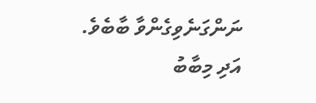ނަންގަނެވިގެންވާ ބާބެވެ. އަދި މިބާބު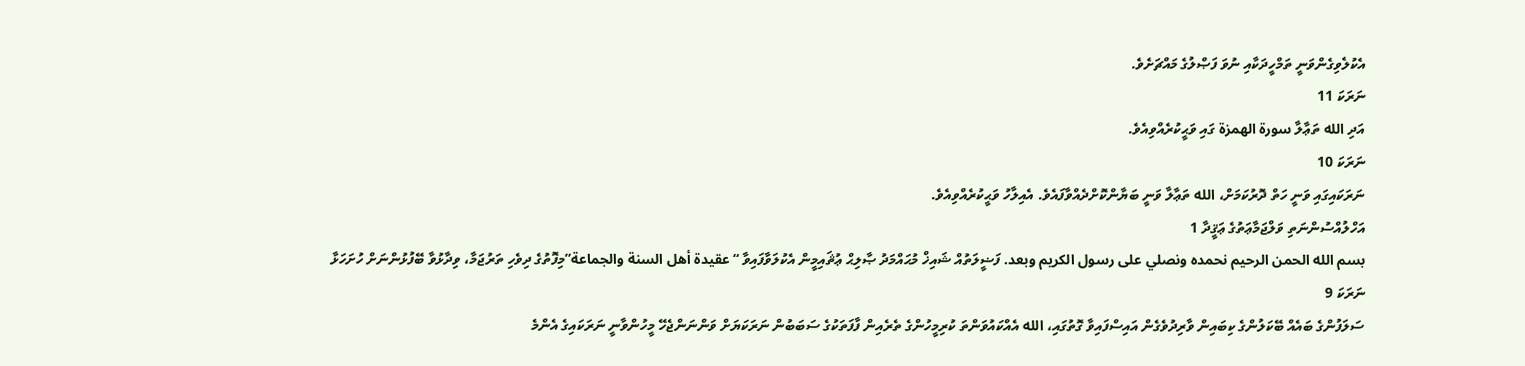އެކުލެވިގެންވަނީ ތަމްހީދަކާއި ނުވަ ފަޞްލުގެ މައްޗަށެވެ.
ނަރަކަ 11
އަދި الله ތަޢާލާ سورة الهمزة ގައި ވަޙީކުރެއްވިއެވެ.
ނަރަކަ 10
ނަރަކައިގައި ވަނީ ހަތް ދޮރުކަމަށް، الله ތަޢާލާ ވަނީ ބަޔާންކޮށްދެއްވާފައެވެ. އެއިލާހު ވަޙީކުރެއްވިއެވެ.
އަހްލުއްސުންނަތި ވަލްޖަމާޢަތުގެ ޢަޤީދާ 1
بسم الله الحمن الرحيم نحمده ونصلي على رسول الكريم وبعد. ފަޟީލަތުއް ޝައިޚް މުޙައްމަދު ޞާލިޙް ޢުޘައިމީން އެކުލަވާފައިވާ “عقيدة أهل السنة والجماعة”މިފޮތުގެ ދިވެހި ތަރުޖަމާ، ވިދާޅުވާ ބޭފުޅުންނަށް ހުށަހަޅާ
ނަރަކަ 9
ސަލަފުންގެ ބައެއް ބޭކަލުންގެ ކިބައިން ވާރިދުވެގެން އައިސްފައިވާ ގޮތުގައި، الله އެއްކައުވަންތަ ކުރިމީހުންގެ ތެރެއިން ފާފަތަކުގެ ސަބަބުން ނަރަކަޔަށް ވަންނަންޖެހޭ މީހުންވާނީ ނަރަކައިގެ އެންމެ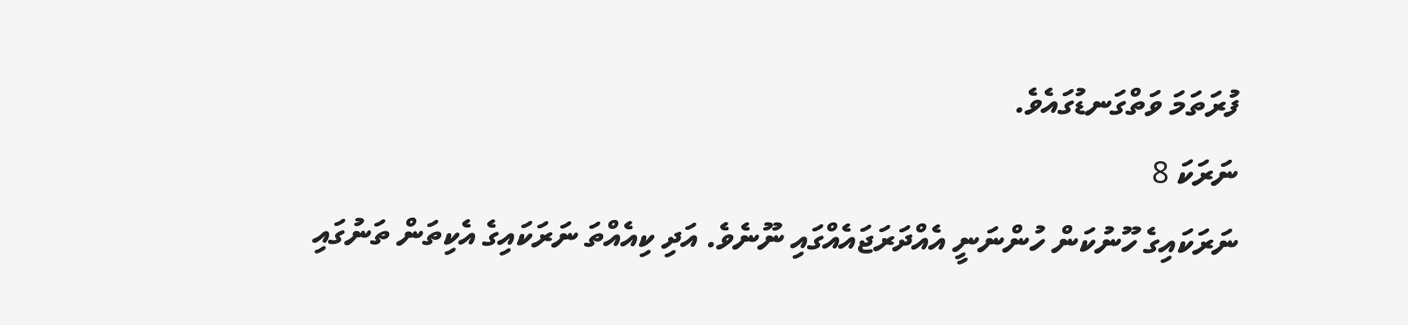ފުރަތަމަ ވަތްގަނޑުގައެވެ.
ނަރަކަ 8
ނަރަކައިގެ ހޫނުކަން ހުންނަނީ އެއްދަރަޖައެއްގައި ނޫނެވެ. އަދި ކިއެއްތަ ނަރަކައިގެ އެކިތަން ތަނުގައި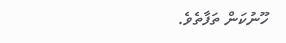ހޫނުކަން ތަފާތެވެ.